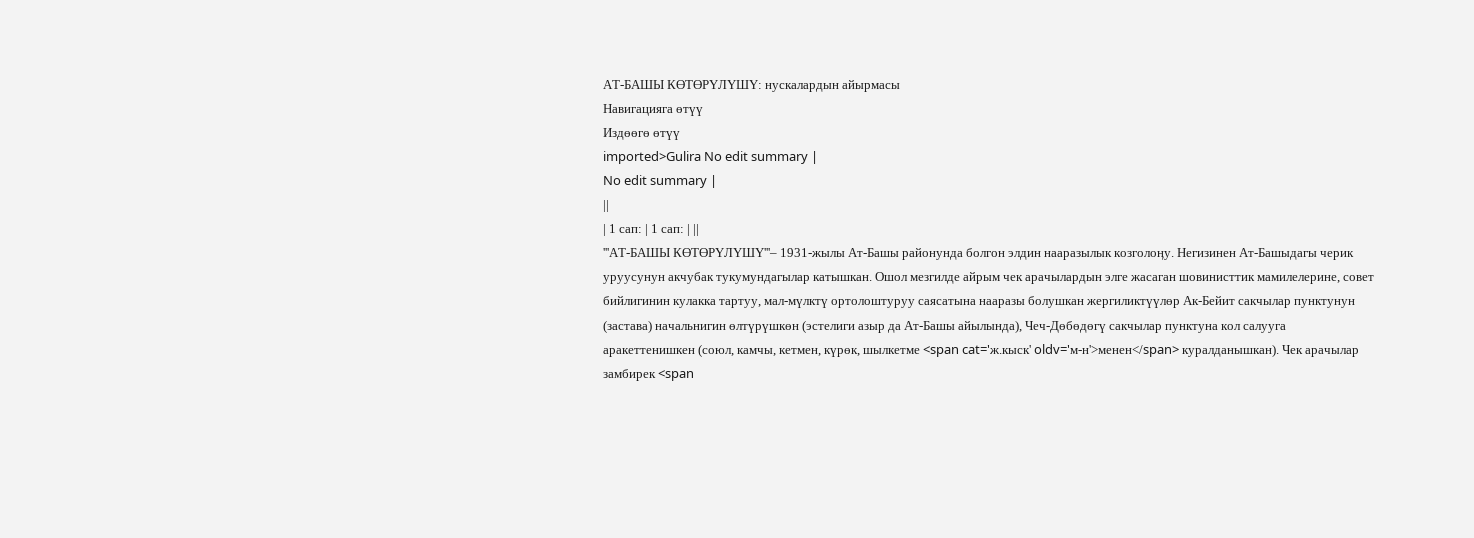АТ-БАШЫ КӨТӨРҮЛҮШҮ: нускалардын айырмасы
Навигацияга өтүү
Издөөгө өтүү
imported>Gulira No edit summary |
No edit summary |
||
| 1 сап: | 1 сап: | ||
'''АТ-БАШЫ КӨТӨРҮЛҮШҮ'''‒ 1931-жылы Ат-Башы районунда болгон элдин нааразылык козголоӊу. Негизинен Ат-Башыдагы черик уруусунун акчубак тукумундагылар катышкан. Ошол мезгилде айрым чек арачылардын элге жасаган шовинисттик мамилелерине, совет бийлигинин кулакка тартуу, мал-мүлктү ортолоштуруу саясатына нааразы болушкан жергиликтүүлөр Ак-Бейит сакчылар пунктунун (застава) начальнигин өлтүрүшкөн (эстелиги азыр да Ат-Башы айылында), Чеч-Дөбөдөгү сакчылар пунктуна кол салууга аракеттенишкен (союл, камчы, кетмен, күрөк, шылкетме <span cat='ж.кыск' oldv='м-н'>менен</span> куралданышкан). Чек арачылар замбирек <span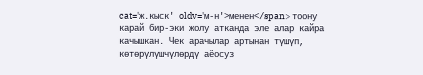cat='ж.кыск' oldv='м-н'>менен</span> тоону карай бир-эки жолу атканда эле алар кайра качышкан. Чек арачылар артынан түшүп, көтөрүлүшчүлөрдү аёосуз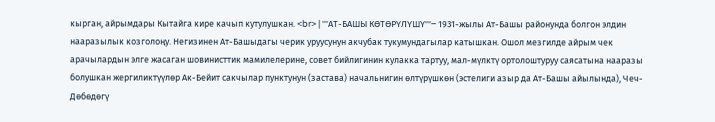кырган, айрымдары Кытайга кире качып кутулушкан. <br> | '''АТ-БАШЫ КӨТӨРҮЛҮШҮ'''‒ 1931-жылы Ат-Башы районунда болгон элдин нааразылык козголоӊу. Негизинен Ат-Башыдагы черик уруусунун акчубак тукумундагылар катышкан. Ошол мезгилде айрым чек арачылардын элге жасаган шовинисттик мамилелерине, совет бийлигинин кулакка тартуу, мал-мүлктү ортолоштуруу саясатына нааразы болушкан жергиликтүүлөр Ак-Бейит сакчылар пунктунун (застава) начальнигин өлтүрүшкөн (эстелиги азыр да Ат-Башы айылында), Чеч-Дөбөдөгү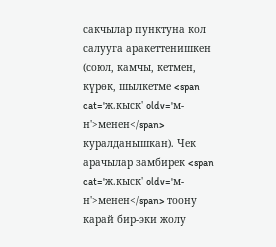сакчылар пунктуна кол салууга аракеттенишкен (союл, камчы, кетмен, күрөк, шылкетме <span cat='ж.кыск' oldv='м-н'>менен</span> куралданышкан). Чек арачылар замбирек <span cat='ж.кыск' oldv='м-н'>менен</span> тоону карай бир-эки жолу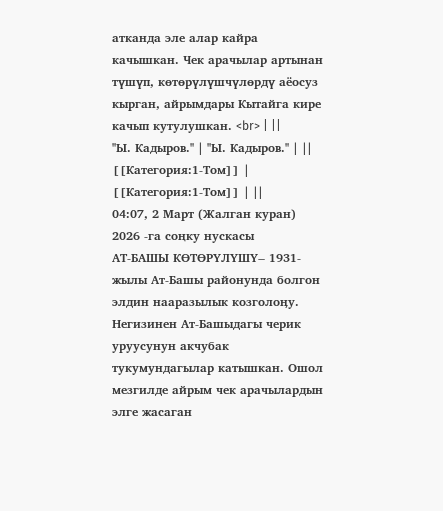атканда эле алар кайра качышкан. Чек арачылар артынан түшүп, көтөрүлүшчүлөрдү аёосуз кырган, айрымдары Кытайга кире качып кутулушкан. <br> | ||
''Ы. Кадыров.'' | ''Ы. Кадыров.'' | ||
[[Категория:1-Том]] | [[Категория:1-Том]] | ||
04:07, 2 Март (Жалган куран) 2026 -га соңку нускасы
АТ-БАШЫ КӨТӨРҮЛҮШҮ‒ 1931-жылы Ат-Башы районунда болгон элдин нааразылык козголоӊу. Негизинен Ат-Башыдагы черик уруусунун акчубак тукумундагылар катышкан. Ошол мезгилде айрым чек арачылардын элге жасаган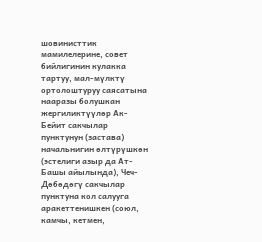шовинисттик мамилелерине, совет бийлигинин кулакка тартуу, мал-мүлктү ортолоштуруу саясатына нааразы болушкан жергиликтүүлөр Ак-Бейит сакчылар пунктунун (застава) начальнигин өлтүрүшкөн (эстелиги азыр да Ат-Башы айылында), Чеч-Дөбөдөгү сакчылар пунктуна кол салууга аракеттенишкен (союл, камчы, кетмен,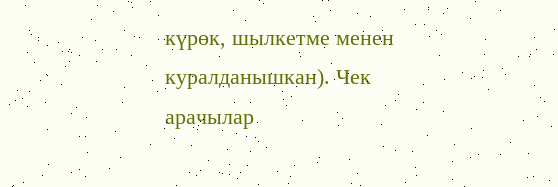күрөк, шылкетме менен куралданышкан). Чек арачылар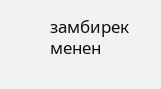замбирек менен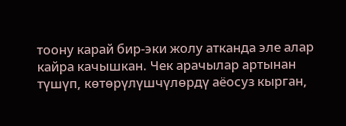тоону карай бир-эки жолу атканда эле алар кайра качышкан. Чек арачылар артынан түшүп, көтөрүлүшчүлөрдү аёосуз кырган,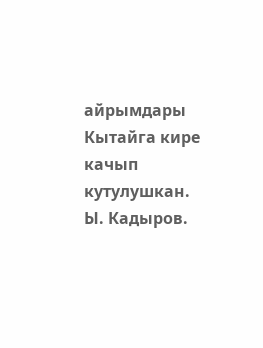айрымдары Кытайга кире качып кутулушкан.
Ы. Кадыров.